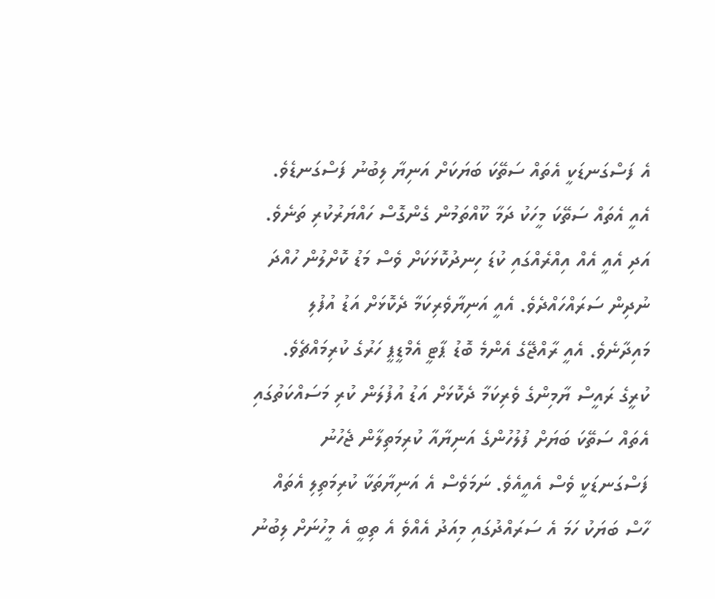އެ ފަސްގަނޑަކީ އެތައް ސަތޭކަ ބަޔަކަށް އަނިޔާ ލިބުނު ފަސްގަނޑެވެ. އެއީ އެތައް ސަތޭކަ މީހަކު ދަމާ ކޫއްތަމުން ގެންގޮސް ހައްޔަރުކުރި ތަނެވެ. އަދި އެއީ އެއް އިއްރެއްގައި ކުޑަ ހިނދުކޮޅަކަށް ވެސް މަޑު ކޮށްލުން ހުއްދަ ނުދިން ސަރައްހައްދެވެ. އެއީ އަނިޔާވެރިކަމާ ދެކޮޅަށް އަޑު އުފުލި މައިދާނެވެ. އެއީ ރާއްޖޭގެ އެންމެ ބޮޑު ޕާޓީ އެމްޑީޕީ ހަރުގެ ކުރިމައްޗެވެ. ކުރީގެ ރައީސް ޔާމިންގެ ވެރިކަމާ ދެކޮޅަށް އަޑު އުފުލަން ކުރި މަސައްކަތުގައި އެތައް ސަތޭކަ ބަޔަށް ފުލުހުންގެ އަނިޔާއާ ކުރިމަތިލާން ޖެހުނު ފަސްގަނޑަކީ ވެސް އެއީއެވެ. ނަމަވެސް އެ އަނިޔާތަކާ ކުރިމަތިލި އެތައް ހާސް ބަޔަކު ހަމަ އެ ސަރައްދުގައި މިއަދު އެއްވެ އެ ތިބީ އެ މީހުނަށް ލިބުނު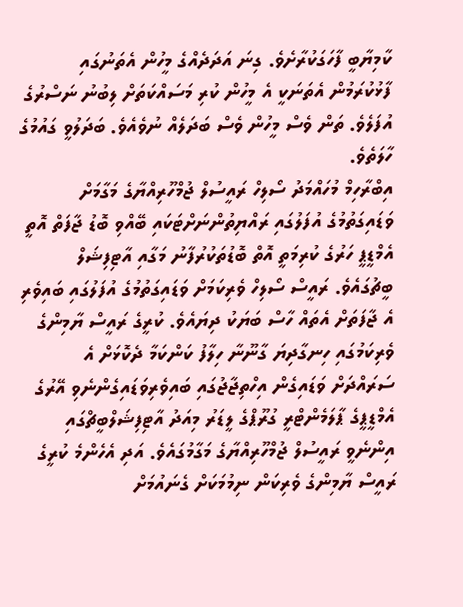ކާމިޔާބީ ފާހަގަކުރާށެވެ. ގިނަ އަދަދެއްގެ މީހުން އެތަނުގައި ފާޅުކުރަމުން އެތަނަކީ އެ މީހުން ކުރި މަސައްކަތަށް ލިބުނު ނަސްރުގެ އުފަލެވެ. ތަން ވެސް މީހުން ވެސް ބަދަލެއް ނުވެއެވެ. ބަދަލުވީ ގައުމުގެ ހާލަތެވެ.
އިބްރާހިމް މުހައްމަދު ސޯލިހް ރައީސުލް ޖުމްހޫރިއްޔާގެ މަގާމަށް ވަޑައިގަތުމުގެ އުފަލުގައި ރައްޔިތުންނަށްޓަކައި ބޭއްވި ބޮޑު ޖާފަތް އޮތީ އެމްޑީޕީ ހަރުގެ ކުރިމަތީ އޮތް ބޮޑުތަކުރުފާނު މަގާއި އާޓިފިޝަލް ބީޗުގައެވެ. ރައީސް ސޯލިހް ވެރިކަމަށް ވަޑައިގަތުމުގެ އުފަލުގައި ބައިވެރި އެ ޖާފަތަށް އެތައް ހާސް ބަޔަކު ދިޔައެވެ. ކުރީގެ ރައީސް ޔާމިންގެ ވެރިކަމުގައި ހިނގާދިޔަ ގާނޫނާ ހިލާފު ކަންކަމާ ދެކޮޅަށް އެ ސަރައްދަށް ވަޑައިގެން އިހްތިޖާޖުގައި ބައިވެރިވަޑައިގެންނެވި އޭރުގެ އެމްޑީޕީގެ ޕާލަމެންޓްރީ ގުރޫޕްގެ ލީޑަރު މިއަދު އާޓިފިޝަލްބީޗްގައި އިންނެވީ ރައީސުލް ޖުމްހޫރިއްޔާގެ މަގާމުގައެވެ. އަދި އެހެންމެ ކުރީގެ ރައީސް ޔާމިންގެ ވެރިކަން ނިމުމަކަށް ގެނައުމަށް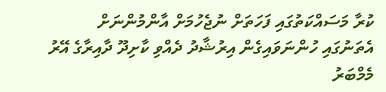ކުރާ މަސައްކަތުގައި ފަހަތަށް ނުޖެހުމަށް އާންމުންނަށް އެތަނުގައި ހުންނަވައިގެން އިރުޝާދު ދެއްވި ކާށިދޫ ދާއިރާގެ އޭރު މެމްބަރު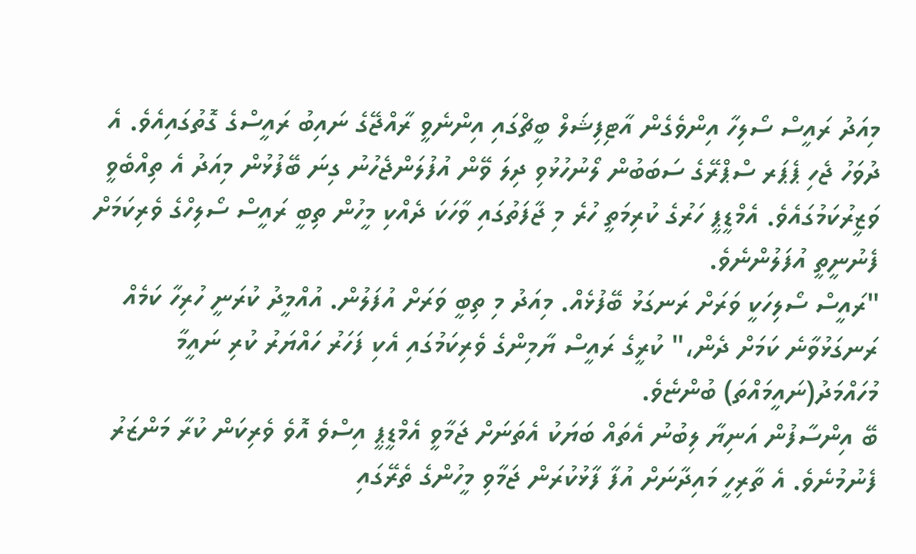މިއަދު ރައީސް ސޯލިހާ އިންވެގެން އާޓިފިޝަލް ބީޗްގައި އިންނެވީ ރާއްޖޭގެ ނައިބު ރައީސްގެ ގޮތުގައިއެވެ. އެ ދުވަހު ޖެހި ޕެޕަރ ސްޕްރޭގެ ސަބަބުން ލޯނުހުޅުވި ދިލަ ވޭން އުފުލަންޖެހުނު ގިނަ ބޭފުޅުން މިއަދު އެ ތިއްބެވީ ވަޒީރުކަމުގައެވެ. އެމްޑީޕީ ހަރުގެ ކުރިމަތީ ހުރެ މި ޖާފަތުގައި ވާހަކަ ދެއްކި މީހުން ތިބީ ރައީސް ސޯލިހްގެ ވެރިކަމަށް ފެނުނީތީ އުފަލުންނެވެ.
"ރައީސް ސޯލިހަކީ ވަރަށް ރަނގަޅު ބޭފުޅެއް. މިއަދު މި ތިބީ ވަރަށް އުފަލުން. އުއްމީދު ކުރަނީ ހުރިހާ ކަމެއް ރަނގަޅުވާނެ ކަމަށް ދެން،" ކުރީގެ ރައީސް ޔާމިންގެ ވެރިކަމުގައި އެކި ފަހަރު ހައްޔަރު ކުރި ނައީމާ މުހައްމަދު(ނައީމައްތަ) ބުންޏެވެ.
ބޭ އިންސާފުން އަނިޔާ ލިބުނު އެތައް ބަޔަކު އެތަނަށް ޖަމާވީ އެމްޑީޕީ އިސްވެ އޮވެ ވެރިކަން ކުރާ މަންޒަރު ފެނުމުނެވެ. އެ ތާރިހީ މައިދާނަށް އުފާ ފާޅުކުރަން ޖަމާވި މީހުންގެ ތެރޭގައި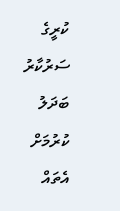ކުރީގެ ސަރުކާރު ބަދަލު ކުރުމަށް އެތައް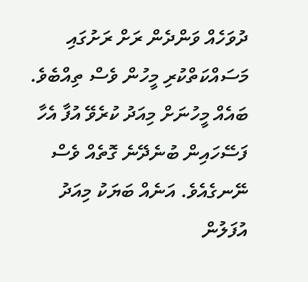ދުވަހެއް ވަންދެން ރަށް ރަށުގައި މަސައްކަތްކުރި މީހުން ވެސް ތިއްބެވެ.
ބައެއް މީހުނަށް މިއަދު ކުރެވޭ އުފާ އެހާ ފަސޭހައިން ބުނެދޭނެ ގޮތެއް ވެސް ނޭނގެއެވެ. އަނެއް ބަޔަކު މިއަދު އުފަލުން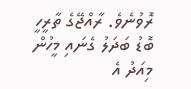ރޮވުނެވެ. ރާއްޖޭގެ ތާރީހީ ބޮޑު ބަދަލު ގެނައި މީހުން މިއަދު އެ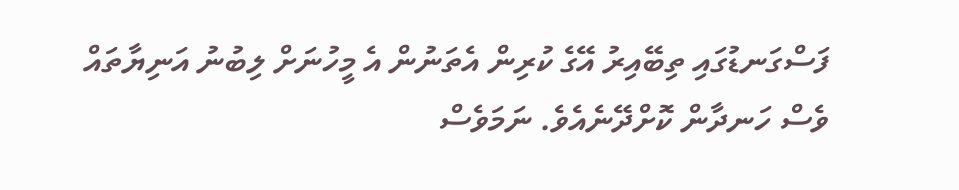ފަސްގަނޑުގައި ތިބޭއިރު އޭގެ ކުރިން އެތަނުން އެ މީހުނަށް ލިބުނު އަނިޔާތައް ވެސް ހަނދާން ކޮށްދޭނެއެވެ. ނަމަވެސް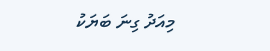މިއަދު ގިނަ ބަޔަކު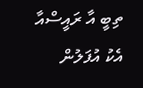ތިބީ އާ ރައީސްއާ އެކު އުފަލުން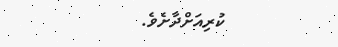ކުރިއަށްދާށެވެ.